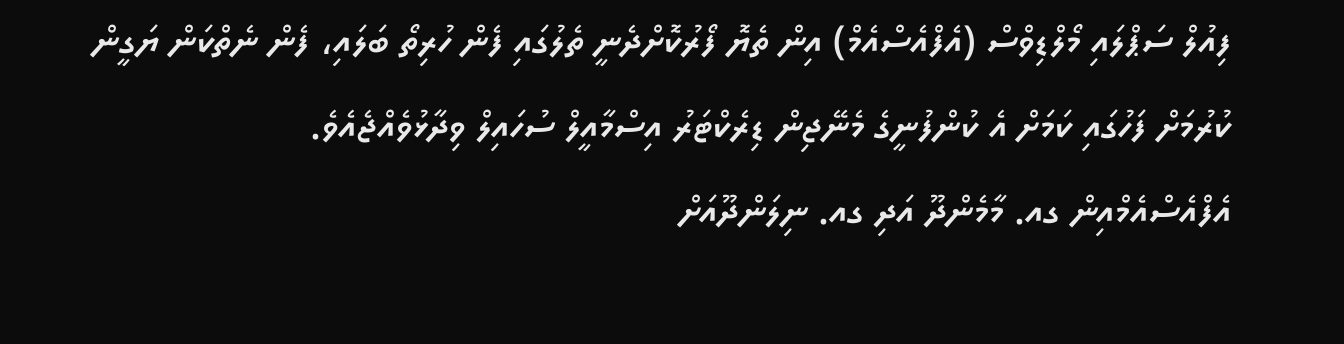ފިއުލް ސަޕްލައި މޯލްޑިވްސް (އެފްއެސްއެމް) އިން ތެޔޮ ފޯރުކޮށްދެނީ ތެލުގައި ފެން ހުރިތޯ ބަލައި، ފެން ނެތްކަން ޔަގީން ކުރުމަށް ފަހުގައި ކަމަށް އެ ކުންފުނީގެ މެނޭޖިން ޑިރެކްޓަރު އިސްމާއީލް ސުހައިލް ވިދާޅުވެއްޖެއެވެ.
އެފްއެސްއެމްއިން ގއ. މާމެންދޫ އަދި ގއ. ނިލަންދޫއަށް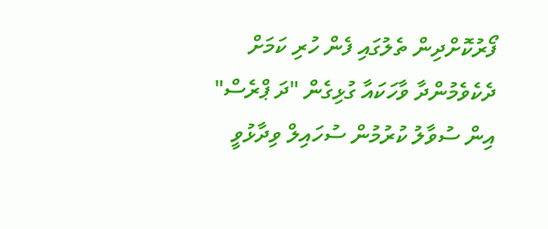ފޯރުކޮށްދިން ތެލުގައި ފެން ހުރި ކަމަށް ދެކެވެމުންދާ ވާހަކައާ ގުޅިގެން "ދަ ޕްރެސް" އިން ސުވާލު ކުރުމުން ސުހައިލް ވިދާޅުވީ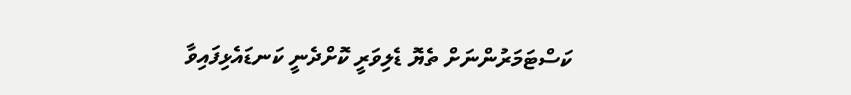ކަސްޓަމަރުންނަށް ތެޔޮ ޑެލިވަރީ ކޮށްދެނީ ކަނޑައެޅިފައިވާ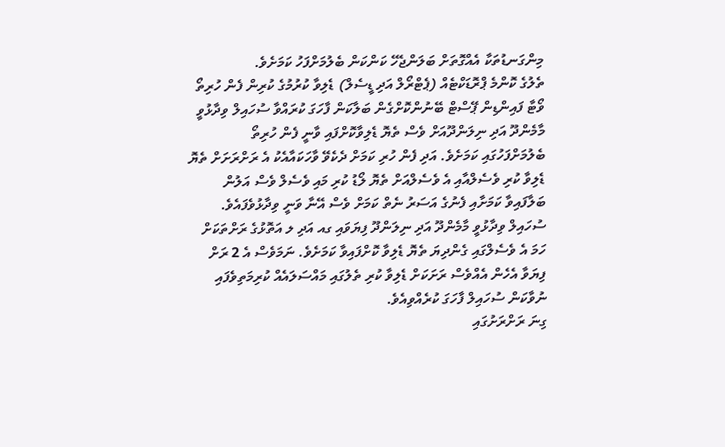މިންގަނޑުތަކާ އެއްގޮތަށް ބަލަންޖެހޭ ކަންކަން ބެލުމަށްފަހު ކަމަށެވެ.
ތެލުގެ ކޮންމެ ޕްރޮޑަކްޓެއް (ޕެޓްރޯލް އަދި ޑީސެލް) ޑެލިވާ ކުރުމުގެ ކުރިން ފެން ހުރިތޯ ވޯޓާ ފައިންޑިން ޕޭސްޓް ބޭނުންކޮށްގެން ބަލާކަން ފާހަގަ ކުރައްވާ ސުހައިލް ވިދާޅުވީ މާމެންދޫ އަދި ނިލަންދޫއަށް ވެސް ތެޔޮ ޑެލިވާކޮށްފައި ވާނީ ފެން ހުރިތޯ ބެލުމަށްފަހުގައި ކަމަށެވެ. އަދި ފެން ހުރި ކަމަށް ދެކެވޭ ވާހަކައާއެކު އެ ރަށްރަށަށް ތެޔޮ ޑެލިވާ ކުރި ވެސެލްއާއި އެ ވެސެލްއަށް ތެޔޮ ލޯޑު ކުރި މައި ވެސެލް ވެސް އަލުން ބަލާފައިވާ ކަމަށާއި ފެނުގެ އަސަރު ނެތް ކަމަށް ވެސް އޭނާ ވަނީ ވިދާޅުވެފައެވެ.
ސުހައިލް ވިދާޅުވީ މާމެންދޫ އަދި ނިލަންދޫ ފިޔަވައި ގއ އަދި ލ އަތޮޅުގެ ރަށްތަކަށް ހަމަ އެ ވެސެލްގައި ގެންދިޔަ ތެޔޮ ޑެލިވާ ކޮށްފައިވާ ކަމަށެވެ. ނަމަވެސް އެ 2 ރަށް ފިޔަވާ އެހެން އެއްވެސް ރަށަކަށް ޑެލިވާ ކުރި ތެލުގައި މައްސަލައެއް ކުރިމަތިވެފައި ނުވާކަން ސުހައިލް ފާހަގަ ކުރެއްވިއެވެ.
ގިނަ ރަށްރަށުގައި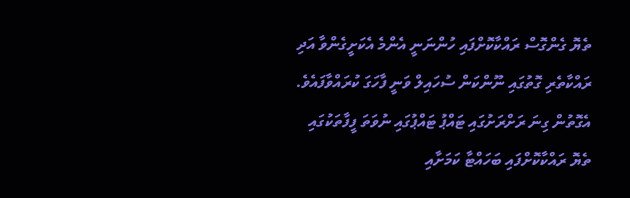ތެޔޮ ގެންގޮސް ރައްކާކޮށްފައި ހުންނަނީ އެންމެ އެކަށީގެންވާ އަދި ރައްކާތެރި ގޮތުގައި ނޫންކަން ސުހައިލް ވަނީ ފާހަގަ ކުރައްވާފައެވެ. އެގޮތުން ގިނަ ރަށްރަށުގައި ޓައްޕު ޓައްޕުގައި ނުވަތަ ފީފާތަކުގައި ތެޔޮ ރައްކާކޮށްފައި ބަހައްޓާ ކަމަށާއި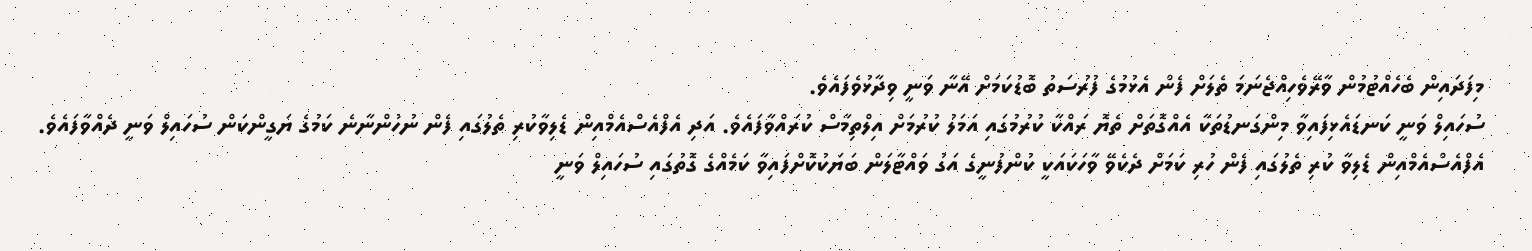މިފަދައިން ބެހެއްޓުމުން ވާރޭވެހިއްޖެނަމަ ތެލަށް ފެން އެޅުމުގެ ފުރުސަތު ބޮޑުކަމަށް އޭނާ ވަނީ ވިދާޅުވެފައެވެ.
ސުހައިލް ވަނީ ކަނޑައެޅިފައިވާ މިންގަނޑުތަކާ އެއްގޮތަށް ތެޔޮ ރައްކާ ކުރުމުގައި އަމަލު ކުރުމަށް އިލްތިމާސް ކުރައްވާފައެވެ. އަދި އެފްއެސްއެމްއިން ޑެލިވާކުރި ތެލުގައި ފެން ނުހުންނާނެ ކަމުގެ ޔަގީންކަން ސުހައިލް ވަނީ ދެއްވާފައެވެ. އެފްއެސްއެމްއިން ޑެލިވާ ކުރި ތެލުގައި ފެން ހުރި ކަމަށް ދެކެވޭ ވާހަކައަކީ ކުންފުނީގެ އަގު ވައްޓާލަން ބަޔަކުކޮށްފައިވާ ކަމެއްގެ ގޮތުގައި ސުހައިލް ވަނީ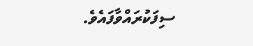ސިފަކުރައްވާފައެވެ.